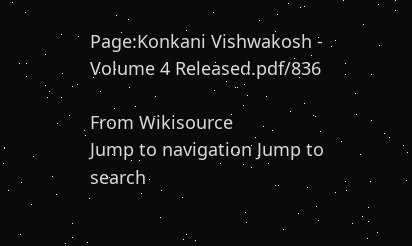Page:Konkani Vishwakosh - Volume 4 Released.pdf/836

From Wikisource
Jump to navigation Jump to search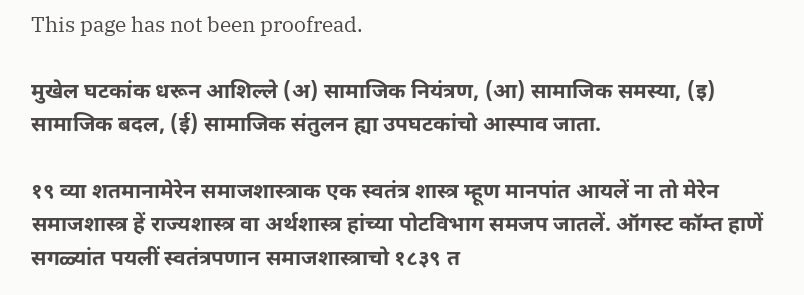This page has not been proofread.

मुखेल घटकांक धरून आशिल्ले (अ) सामाजिक नियंत्रण, (आ) सामाजिक समस्या, (इ) सामाजिक बदल, (ई) सामाजिक संतुलन ह्या उपघटकांचो आस्पाव जाता.

१९ व्या शतमानामेरेन समाजशास्त्राक एक स्वतंत्र शास्त्र म्हूण मानपांत आयलें ना तो मेरेन समाजशास्त्र हें राज्यशास्त्र वा अर्थशास्त्र हांच्या पोटविभाग समजप जातलें. ऑगस्ट कॉम्त हाणें सगळ्यांत पयलीं स्वतंत्रपणान समाजशास्त्राचो १८३९ त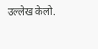उल्लेख केलो.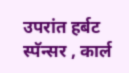उपरांत हर्बट स्पॅन्सर , कार्ल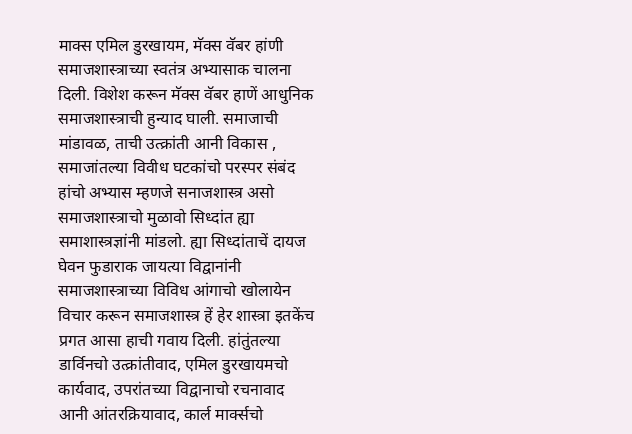माक्स एमिल डुरखायम, मॅक्स वॅबर हांणी समाजशास्त्राच्या स्वतंत्र अभ्यासाक चालना दिली. विशेश करून मॅक्स वॅबर हाणें आधुनिक समाजशास्त्राची हुन्याद घाली. समाजाची मांडावळ, ताची उत्क्रांती आनी विकास , समाजांतल्या विवीध घटकांचो परस्पर संबंद हांचो अभ्यास म्हणजे सनाजशास्त्र असो समाजशास्त्राचो मुळावो सिध्दांत ह्या समाशास्त्रज्ञांनी मांडलो. ह्या सिध्दांताचें दायज घेवन फुडाराक जायत्या विद्वानांनी समाजशास्त्राच्या विविध आंगाचो खोलायेन विचार करून समाजशास्त्र हें हेर शास्त्रा इतकेंच प्रगत आसा हाची गवाय दिली. हांतुंतल्या डार्विनचो उत्क्रांतीवाद, एमिल डुरखायमचो कार्यवाद, उपरांतच्या विद्वानाचो रचनावाद आनी आंतरक्रियावाद, कार्ल मार्क्सचो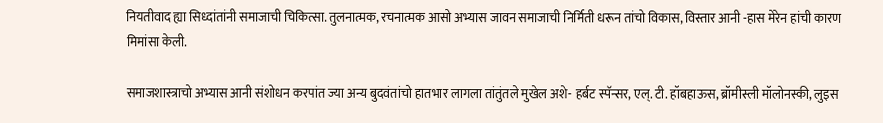नियतीवाद ह्या सिध्दांतांनी समाजाची चिकित्सा. तुलनात्मक, रचनात्मक आसो अभ्यास जावन समाजाची निर्मिती धरून तांचो विकास, विस्तार आनी -हास मेरेन हांची कारण मिमांसा केली.

समाजशास्त्राचो अभ्यास आनी संशोधन करपांत ज्या अन्य बुदवंतांचो हातभार लागला तांतुंतले मुखेल अशे- हर्बट स्पॅन्सर, एल्. टी. हॉबहाऊस, ब्रॉमीस्ली मॉलोनस्की, लुइस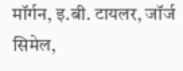मॉर्गन, इ.बी. टायलर, जॉर्ज सिमेल,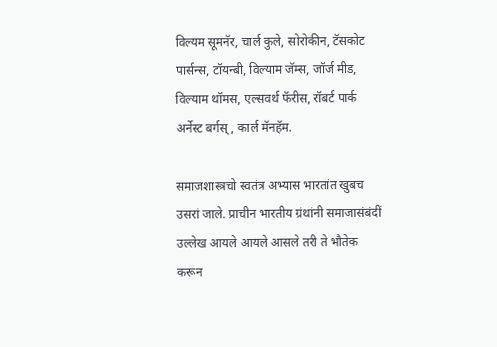विल्यम सूमनॅर, चार्ल कुले, सोरोकीन, टॅसकोट पार्सन्स, टॉयन्बी, विल्याम जॅम्स, जॉर्ज मीड, विल्याम थॉमस, एल्सवर्थ फॅरीस, रॉबर्ट पार्क अर्नेस्ट बर्गस्, कार्ल मॅनहॅम.

समाजशास्त्रचो स्वतंत्र अभ्यास भारतांत खुबच उसरां जाले. प्राचीन भारतीय ग्रंथांनी समाजासंबंदीं उल्लेख आयले आयले आसले तरी ते भौतेक करून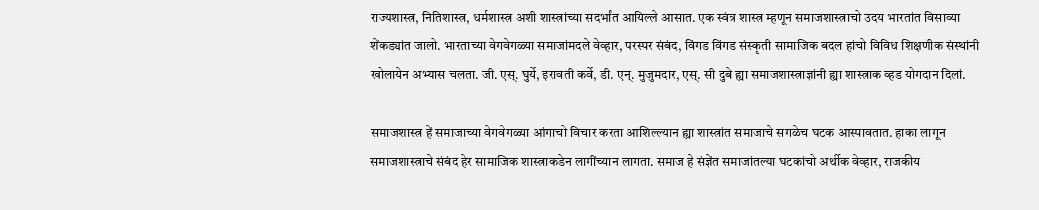राज्यशास्त्र, नितिशास्त्र, धर्मशास्त्र अशी शास्त्रांच्या सदर्भांत आयिल्ले आसात. एक स्वंत्र शास्त्र म्हणून समाजशास्त्राचो उदय भारतांत विसाव्या शेंकड्यांत जालो. भारताच्या वेगवेगळ्या समाजांमदले वेव्हार, परस्पर संबंद, विंगड विंगड संस्कृती सामाजिक बदल हांचो विविध शिक्षणीक संस्थांनी खोलायेन अभ्यास चलता. जी. एस्. घुर्ये, इरावती कर्वे, डी. एन्. मुजुमदार, एस्. सी दुबे ह्या समाजशास्त्राज्ञांनी ह्या शास्त्राक व्हड योगदान दिलां.

समाजशास्त्र हें समाजाच्या वेगवेगळ्या आंगाचो विचार करता आशिल्ल्यान ह्या शास्त्रांत समाजाचे सगळेच घटक आस्पावतात. हाका लागून समाजशास्त्राचे संबंद हेर सामाजिक शास्त्राकडेन लागींच्यान लागता. समाज हे संज्ञेंत समाजांतल्या घटकांचो अर्थीक वेव्हार, राजकीय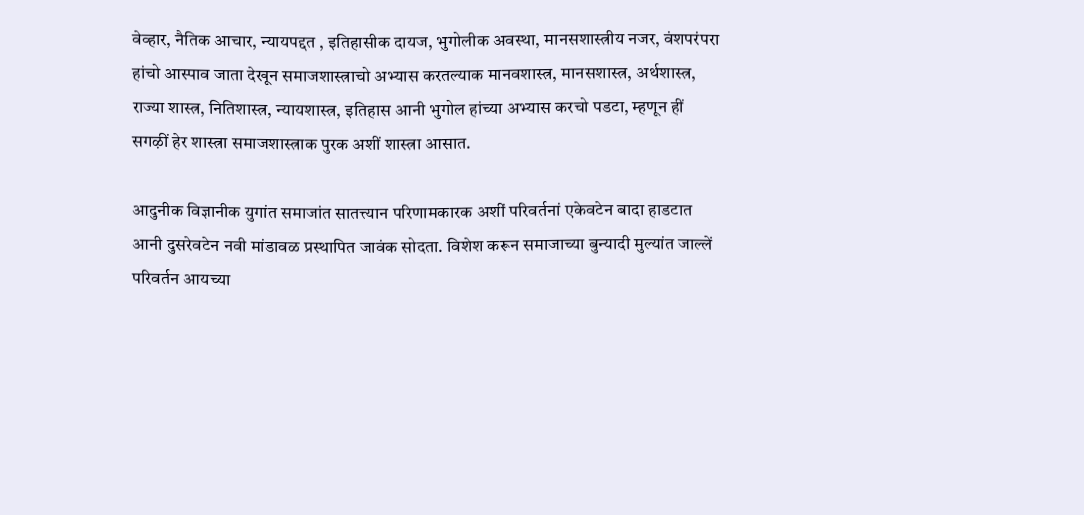वेव्हार, नैतिक आचार, न्यायपद्दत , इतिहासीक दायज, भुगोलीक अवस्था, मानसशास्त्रीय नजर, वंशपरंपरा हांचो आस्पाव जाता देखून समाजशास्त्राचो अभ्यास करतल्याक मानवशास्त्र, मानसशास्त्र, अर्थशास्त्र, राज्या शास्त्र, नितिशास्त्र, न्यायशास्त्र, इतिहास आनी भुगोल हांच्या अभ्यास करचो पडटा, म्हणून हीं सगऴीं हेर शास्त्रा समाजशास्त्राक पुरक अशीं शास्त्रा आसात.

आदुनीक विज्ञानीक युगांत समाजांत सातत्त्यान परिणामकारक अशीं परिवर्तनां एकेवटेन बादा हाडटात आनी दुसरेवटेन नवी मांडावळ प्रस्थापित जावंक सोदता. विशेश करून समाजाच्या बुन्यादी मुल्यांत जाल्लें परिवर्तन आयच्या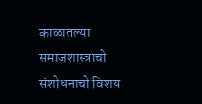काळातल्या समाजशास्त्राचो संशोधनाचो विशय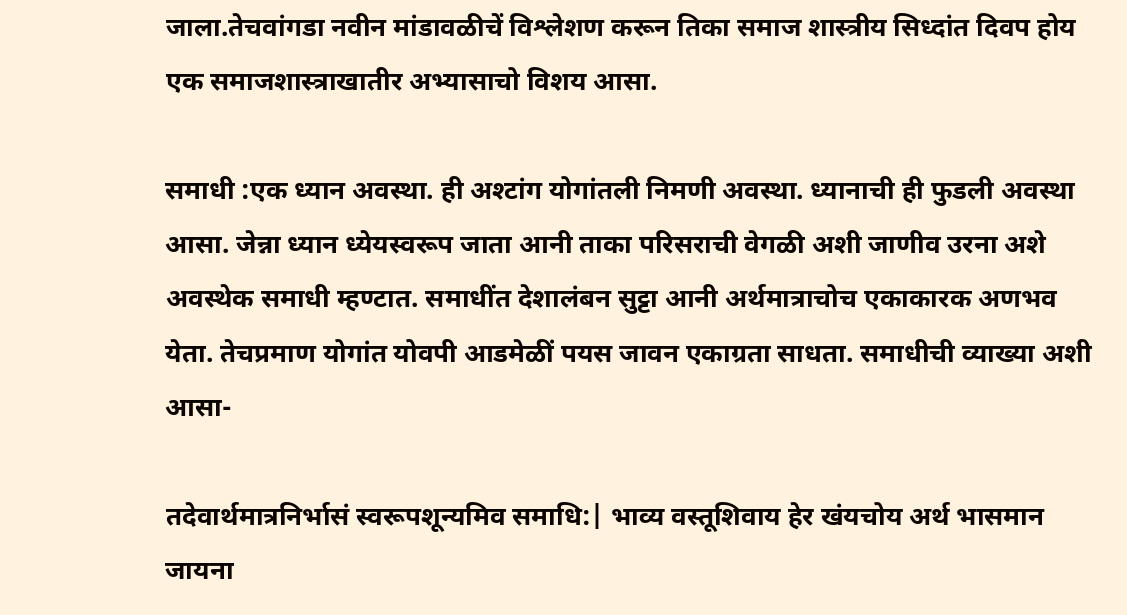जाला.तेचवांगडा नवीन मांडावळीचें विश्लेशण करून तिका समाज शास्त्रीय सिध्दांत दिवप होय एक समाजशास्त्राखातीर अभ्यासाचो विशय आसा.

समाधी :एक ध्यान अवस्था. ही अश्टांग योगांतली निमणी अवस्था. ध्यानाची ही फुडली अवस्था आसा. जेन्ना ध्यान ध्येयस्वरूप जाता आनी ताका परिसराची वेगळी अशी जाणीव उरना अशे अवस्थेक समाधी म्हण्टात. समाधींत देशालंबन सुट्टा आनी अर्थमात्राचोच एकाकारक अणभव येता. तेचप्रमाण योगांत योवपी आडमेळीं पयस जावन एकाग्रता साधता. समाधीची व्याख्या अशी आसा-

तदेवार्थमात्रनिर्भासं स्वरूपशून्यमिव समाधि:| भाव्य वस्तूशिवाय हेर खंयचोय अर्थ भासमान जायना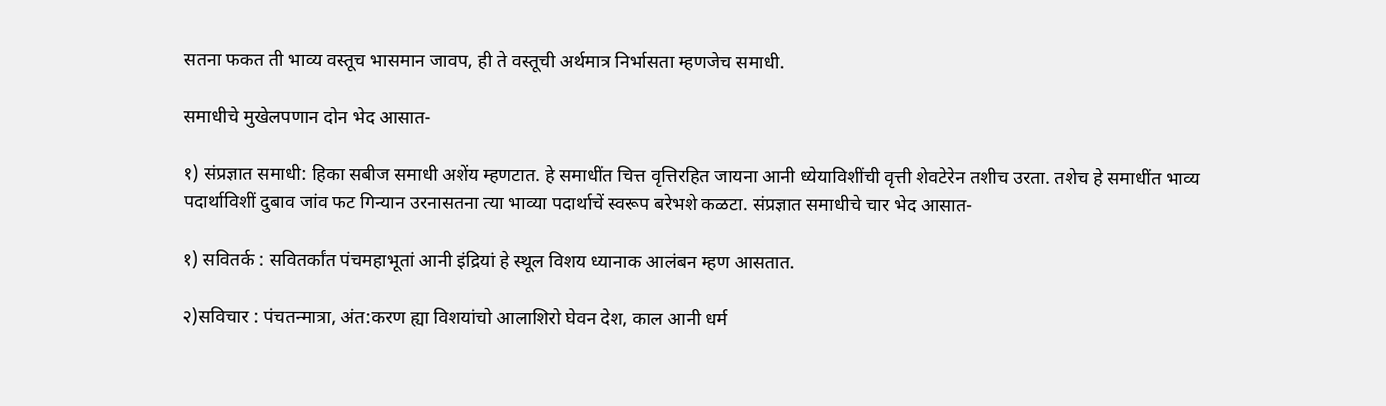सतना फकत ती भाव्य वस्तूच भासमान जावप, ही ते वस्तूची अर्थमात्र निर्भासता म्हणजेच समाधी.

समाधीचे मुखेलपणान दोन भेद आसात-

१) संप्रज्ञात समाधी: हिका सबीज समाधी अशेंय म्हणटात. हे समाधींत चित्त वृत्तिरहित जायना आनी ध्येयाविशींची वृत्ती शेवटेरेन तशीच उरता. तशेच हे समाधींत भाव्य पदार्थाविशीं दुबाव जांव फट गिन्यान उरनासतना त्या भाव्या पदार्थाचें स्वरूप बरेभशे कळटा. संप्रज्ञात समाधीचे चार भेद आसात-

१) सवितर्क : सवितर्कांत पंचमहाभूतां आनी इंद्रियां हे स्थूल विशय ध्यानाक आलंबन म्हण आसतात.

२)सविचार : पंचतन्मात्रा, अंत:करण ह्या विशयांचो आलाशिरो घेवन देश, काल आनी धर्म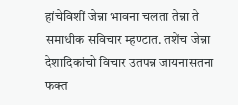हांचेविशीं जेन्ना भावना चलता तेन्ना ते समाधीक सविचार म्हण्टात. तशेंच जेन्ना देशादिकांचो विचार उतपन्न जायनासतना फक्त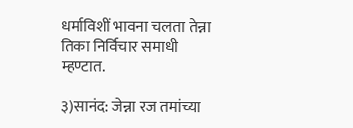धर्माविशीं भावना चलता तेन्ना तिका निर्विचार समाधी म्हण्टात.

३)सानंद: जेन्ना रज तमांच्या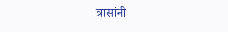त्रासांनी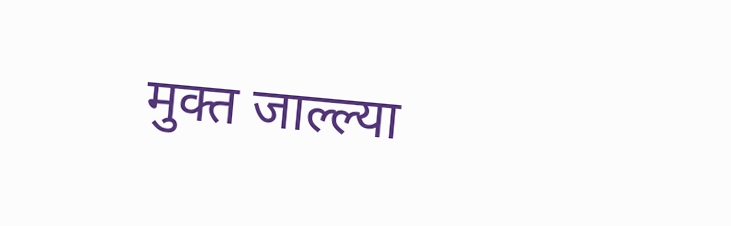मुक्त जाल्ल्या